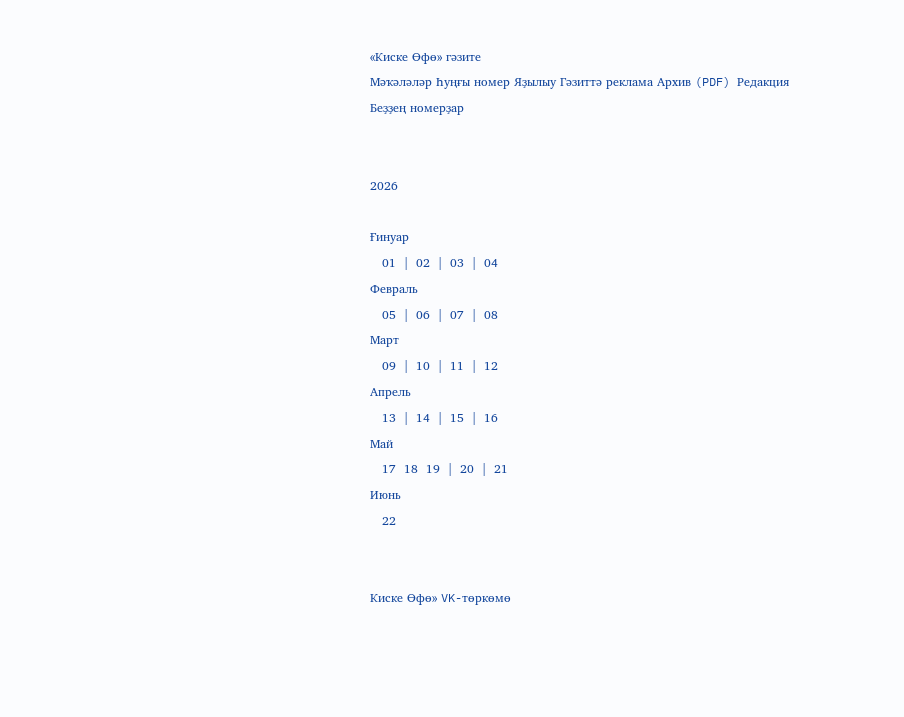«Киске Өфө» гәзите
Мәҡәләләр Һуңғы номер Яҙылыу Гәзиттә реклама Архив (PDF) Редакция
Беҙҙең номерҙар


2026

Ғинуар
   01  |  02  |  03  |  04
Февраль
   05  |  06  |  07  |  08
Март
   09  |  10  |  11  |  12
Апрель
   13  |  14  |  15  |  16
Май
   17  18  19  |  20  |  21
Июнь
   22


Киске Өфө» VK-төркөмө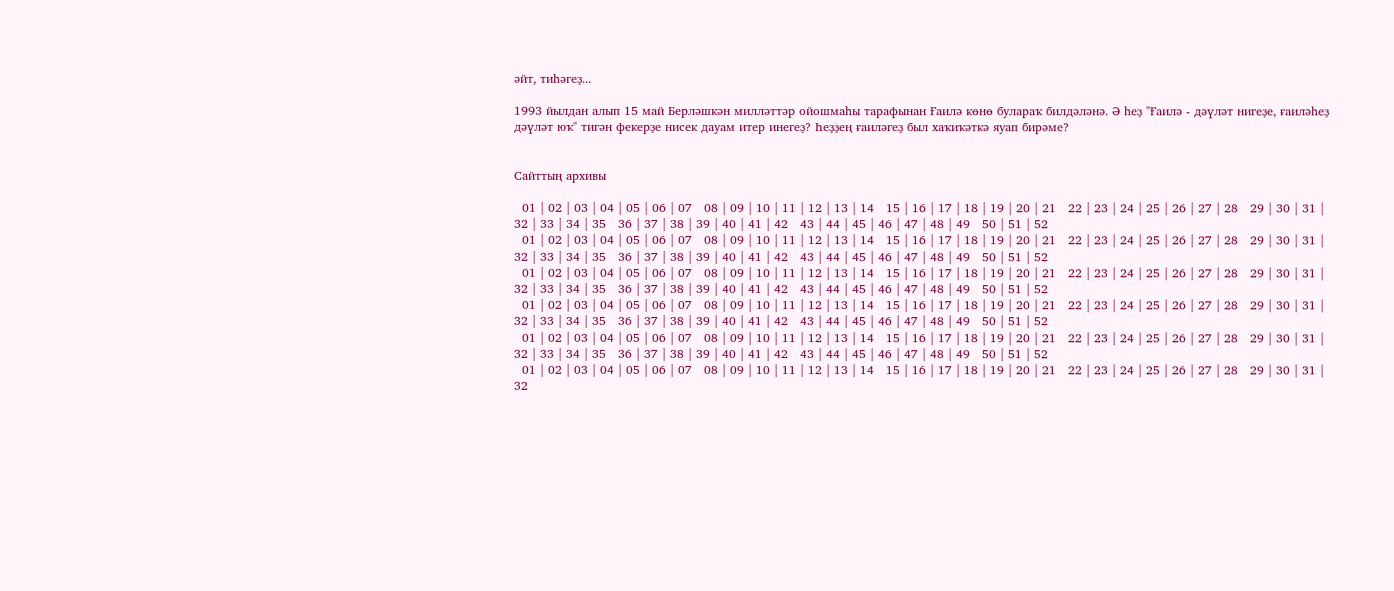әйт, тиһәгеҙ...

1993 йылдан алып 15 май Берләшкән милләттәр ойошмаһы тарафынан Ғаилә көнө булараҡ билдәләнә. Ә һеҙ "Ғаилә - дәүләт нигеҙе, ғаиләһеҙ дәүләт юҡ" тигән фекерҙе нисек дауам итер инегеҙ? Һеҙҙең ғаиләгеҙ был хаҡиҡәткә яуап бирәме?


Сайттың архивы

  01 | 02 | 03 | 04 | 05 | 06 | 07   08 | 09 | 10 | 11 | 12 | 13 | 14   15 | 16 | 17 | 18 | 19 | 20 | 21   22 | 23 | 24 | 25 | 26 | 27 | 28   29 | 30 | 31 | 32 | 33 | 34 | 35   36 | 37 | 38 | 39 | 40 | 41 | 42   43 | 44 | 45 | 46 | 47 | 48 | 49   50 | 51 | 52
  01 | 02 | 03 | 04 | 05 | 06 | 07   08 | 09 | 10 | 11 | 12 | 13 | 14   15 | 16 | 17 | 18 | 19 | 20 | 21   22 | 23 | 24 | 25 | 26 | 27 | 28   29 | 30 | 31 | 32 | 33 | 34 | 35   36 | 37 | 38 | 39 | 40 | 41 | 42   43 | 44 | 45 | 46 | 47 | 48 | 49   50 | 51 | 52
  01 | 02 | 03 | 04 | 05 | 06 | 07   08 | 09 | 10 | 11 | 12 | 13 | 14   15 | 16 | 17 | 18 | 19 | 20 | 21   22 | 23 | 24 | 25 | 26 | 27 | 28   29 | 30 | 31 | 32 | 33 | 34 | 35   36 | 37 | 38 | 39 | 40 | 41 | 42   43 | 44 | 45 | 46 | 47 | 48 | 49   50 | 51 | 52
  01 | 02 | 03 | 04 | 05 | 06 | 07   08 | 09 | 10 | 11 | 12 | 13 | 14   15 | 16 | 17 | 18 | 19 | 20 | 21   22 | 23 | 24 | 25 | 26 | 27 | 28   29 | 30 | 31 | 32 | 33 | 34 | 35   36 | 37 | 38 | 39 | 40 | 41 | 42   43 | 44 | 45 | 46 | 47 | 48 | 49   50 | 51 | 52
  01 | 02 | 03 | 04 | 05 | 06 | 07   08 | 09 | 10 | 11 | 12 | 13 | 14   15 | 16 | 17 | 18 | 19 | 20 | 21   22 | 23 | 24 | 25 | 26 | 27 | 28   29 | 30 | 31 | 32 | 33 | 34 | 35   36 | 37 | 38 | 39 | 40 | 41 | 42   43 | 44 | 45 | 46 | 47 | 48 | 49   50 | 51 | 52
  01 | 02 | 03 | 04 | 05 | 06 | 07   08 | 09 | 10 | 11 | 12 | 13 | 14   15 | 16 | 17 | 18 | 19 | 20 | 21   22 | 23 | 24 | 25 | 26 | 27 | 28   29 | 30 | 31 | 32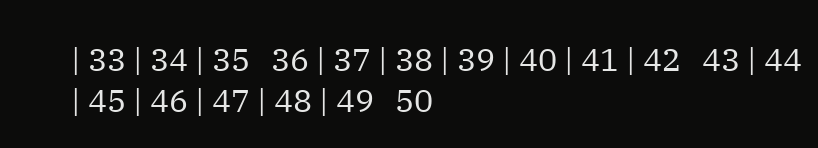| 33 | 34 | 35   36 | 37 | 38 | 39 | 40 | 41 | 42   43 | 44 | 45 | 46 | 47 | 48 | 49   50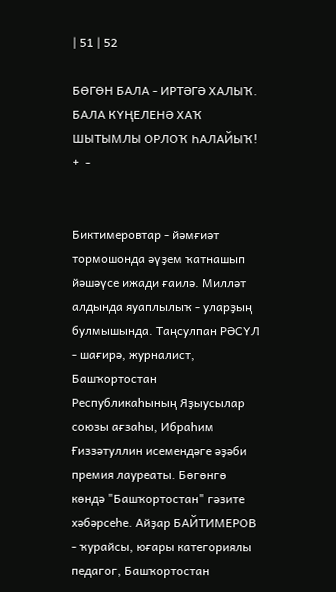| 51 | 52

БӨГӨН БАЛА - ИРТӘГӘ ХАЛЫҠ. БАЛА КҮҢЕЛЕНӘ ХАҠ ШЫТЫМЛЫ ОРЛОҠ ҺАЛАЙЫҠ!
+  -


Биктимеровтар - йәмғиәт тормошонда әүҙем ҡатнашып йәшәүсе ижади ғаилә. Милләт алдында яуаплылыҡ - уларҙың булмышында. Таңсулпан РӘСҮЛ - шағирә, журналист, Башҡортостан Республикаһының Яҙыусылар союзы ағзаһы, Ибраһим Ғиззәтуллин исемендәге әҙәби премия лауреаты. Бөгөнгө көндә "Башҡортостан" гәзите хәбәрсеһе. Айҙар БАЙТИМЕРОВ - ҡурайсы, юғары категориялы педагог, Башҡортостан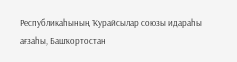Республикаһының Ҡурайсылар союзы идараһы ағзаһы, Башҡортостан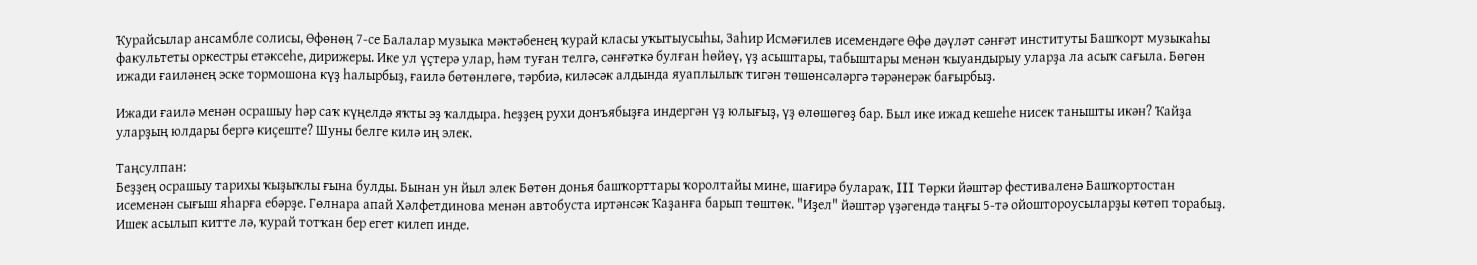Ҡурайсылар ансамбле солисы, Өфөнөң 7-се Балалар музыка мәктәбенең ҡурай класы уҡытыусыһы, Заһир Исмәғилев исемендәге Өфө дәүләт сәнғәт институты Башҡорт музыкаһы факультеты оркестры етәксеһе, дирижеры. Ике ул үҫтерә улар, һәм туған телгә, сәнғәткә булған һөйөү, үҙ асыштары, табыштары менән ҡыуандырыу уларҙа ла асыҡ сағыла. Бөгөн ижади ғаиләнең эске тормошона күҙ һалырбыҙ, ғаилә бөтөнлөгө, тәрбиә, киләсәк алдында яуаплылыҡ тигән төшөнсәләргә тәрәнерәк бағырбыҙ.

Ижади ғаилә менән осрашыу һәр саҡ күңелдә яҡты эҙ ҡалдыра. Һеҙҙең рухи донъябыҙға индергән үҙ юлығыҙ, үҙ өлөшөгөҙ бар. Был ике ижад кешеһе нисек танышты икән? Ҡайҙа уларҙың юлдары бергә киҫеште? Шуны белге килә иң элек.

Таңсулпан:
Беҙҙең осрашыу тарихы ҡыҙыҡлы ғына булды. Бынан ун йыл элек Бөтөн донья башҡорттары ҡоролтайы мине, шағирә булараҡ, III Төрки йәштәр фестиваленә Башҡортостан исеменән сығыш яһарға ебәрҙе. Гөлнара апай Хәлфетдинова менән автобуста иртәнсәк Ҡаҙанға барып төштөк. "Иҙел" йәштәр үҙәгендә таңғы 5-тә ойоштороусыларҙы көтөп торабыҙ. Ишек асылып китте лә, ҡурай тотҡан бер егет килеп инде.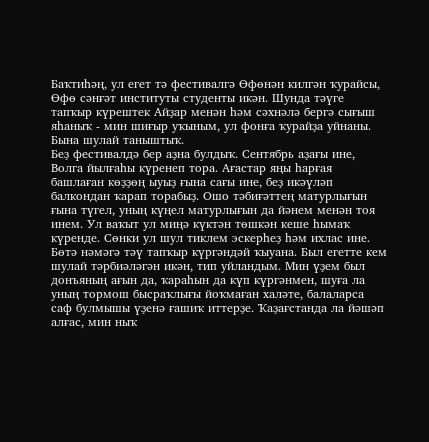Баҡтиһәң, ул егет тә фестивалгә Өфөнән килгән ҡурайсы, Өфө сәнғәт институты студенты икән. Шунда тәүге тапҡыр күрештек Айҙар менән һәм сәхнәлә бергә сығыш яһаныҡ - мин шиғыр уҡыным, ул фонға ҡурайҙа уйнаны. Бына шулай таныштыҡ.
Беҙ фестивалдә бер аҙна булдыҡ. Сентябрь аҙағы ине, Волга йылғаһы күренеп тора. Ағастар яңы һарғая башлаған көҙҙөң ыуыҙ ғына сағы ине, беҙ икәүләп балкондан ҡарап торабыҙ. Ошо тәбиғәттең матурлығын ғына түгел, уның күңел матурлығын да йәнем менән тоя инем. Ул ваҡыт ул миңә күктән төшкән кеше һымаҡ күренде. Сөнки ул шул тиклем эскерһеҙ һәм ихлас ине. Бөтә нәмәгә тәү тапҡыр күргәндәй ҡыуана. Был егетте кем шулай тәрбиәләгән икән, тип уйландым. Мин үҙем был донъяның ағын да, ҡараһын да күп күргәнмен, шуға ла уның тормош бысраҡлығы йоҡмаған халәте, балаларса саф булмышы үҙенә ғашиҡ иттерҙе. Ҡаҙағстанда ла йәшәп алғас, мин ныҡ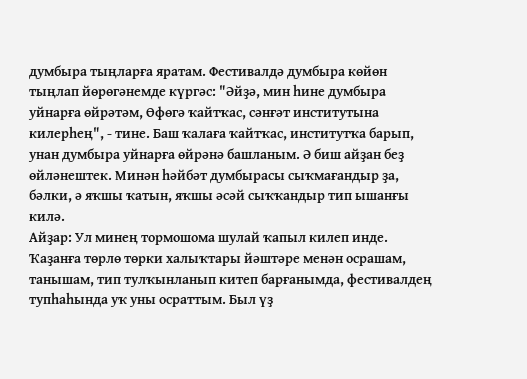думбыра тыңларға яратам. Фестивалдә думбыра көйөн тыңлап йөрөгәнемде күргәс: "Әйҙә, мин һине думбыра уйнарға өйрәтәм, Өфөгә ҡайтҡас, сәнғәт институтына килерһең", - тине. Баш ҡалаға ҡайтҡас, институтҡа барып, унан думбыра уйнарға өйрәнә башланым. Ә биш айҙан беҙ өйләнештек. Минән һәйбәт думбырасы сыҡмағандыр ҙа, бәлки, ә яҡшы ҡатын, яҡшы әсәй сыҡҡандыр тип ышанғы килә.
Айҙар: Ул минең тормошома шулай ҡапыл килеп инде. Ҡаҙанға төрлө төрки халыҡтары йәштәре менән осрашам, танышам, тип тулҡынланып китеп барғанымда, фестивалдең тупһаһында уҡ уны осраттым. Был үҙ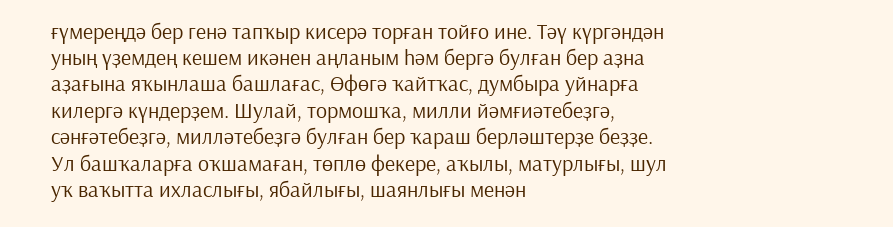ғүмереңдә бер генә тапҡыр кисерә торған тойғо ине. Тәү күргәндән уның үҙемдең кешем икәнен аңланым һәм бергә булған бер аҙна аҙағына яҡынлаша башлағас, Өфөгә ҡайтҡас, думбыра уйнарға килергә күндерҙем. Шулай, тормошҡа, милли йәмғиәтебеҙгә, сәнғәтебеҙгә, милләтебеҙгә булған бер ҡараш берләштерҙе беҙҙе. Ул башҡаларға оҡшамаған, төплө фекере, аҡылы, матурлығы, шул уҡ ваҡытта ихласлығы, ябайлығы, шаянлығы менән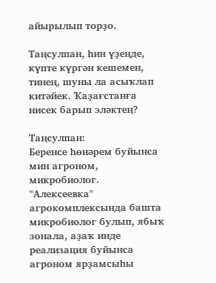айырылып торҙо.

Таңсулпан, һин үҙеңде, күпте күргән кешемен, тинең, шуны ла асыҡлап китәйек. Ҡаҙағстанға нисек барып эләктең?

Таңсулпан:
Беренсе һөнәрем буйынса мин агроном, микробиолог. "Алексеевка" агрокомплексында башта микробиолог булып, ябыҡ зонала, аҙаҡ инде реализация буйынса агроном ярҙамсыһы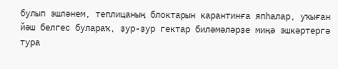булып эшләнем, теплицаның блоктарын карантинға япһалар, уҡыған йәш белгес булараҡ, ҙур-ҙур гектар биләмәләрҙе миңә эшкәртергә тура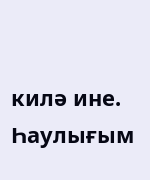килә ине. Һаулығым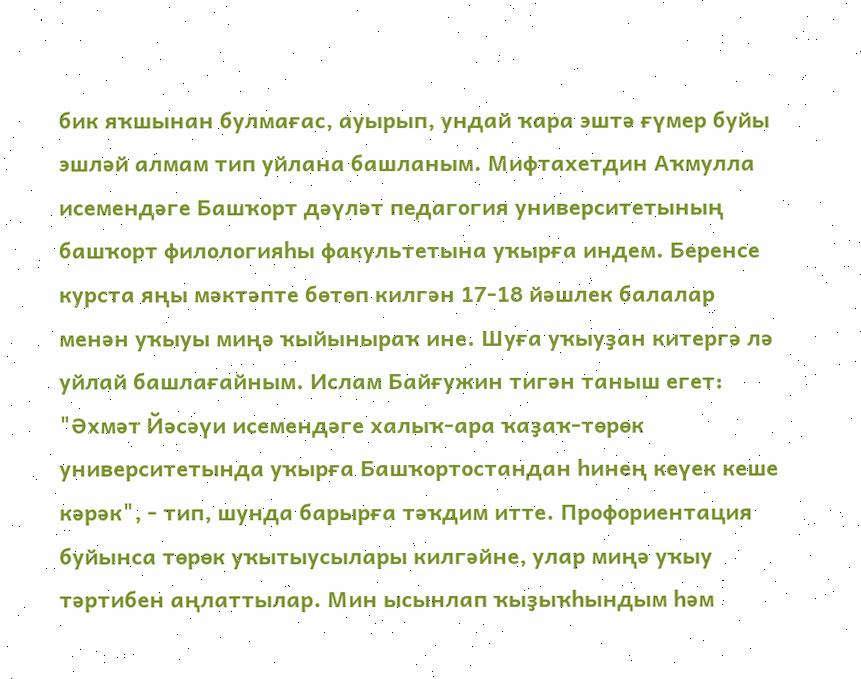бик яҡшынан булмағас, ауырып, ундай ҡара эштә ғүмер буйы эшләй алмам тип уйлана башланым. Мифтахетдин Аҡмулла исемендәге Башҡорт дәүләт педагогия университетының башҡорт филологияһы факультетына уҡырға индем. Беренсе курста яңы мәктәпте бөтөп килгән 17-18 йәшлек балалар менән уҡыуы миңә ҡыйыныраҡ ине. Шуға уҡыуҙан китергә лә уйлай башлағайным. Ислам Байғужин тигән таныш егет: "Әхмәт Йәсәүи исемендәге халыҡ-ара ҡаҙаҡ-төрөк университетында уҡырға Башҡортостандан һинең кеүек кеше кәрәк", - тип, шунда барырға тәҡдим итте. Профориентация буйынса төрөк уҡытыусылары килгәйне, улар миңә уҡыу тәртибен аңлаттылар. Мин ысынлап ҡыҙыҡһындым һәм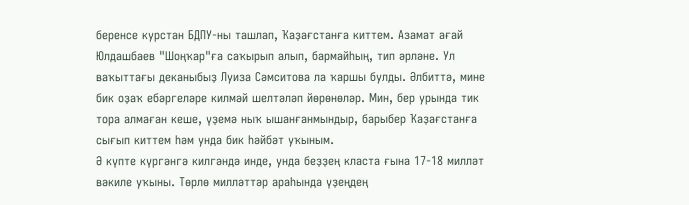беренсе курстан БДПУ-ны ташлап, Ҡаҙағстанға киттем. Азамат ағай Юлдашбаев "Шоңҡар"ға саҡырып алып, бармайһың, тип әрләне. Ул ваҡыттағы деканыбыҙ Луиза Сәмситова ла ҡаршы булды. Әлбиттә, мине бик оҙаҡ ебәргеләре килмәй шелтәләп йөрөнөләр. Мин, бер урында тик тора алмаған кеше, үҙемә ныҡ ышанғанмындыр, барыбер Ҡаҙағстанға сығып киттем һәм унда бик һәйбәт уҡыным.
Ә күпте күргәнгә килгәндә инде, унда беҙҙең класта ғына 17-18 милләт вәкиле уҡыны. Төрлө милләттәр араһында үҙеңдең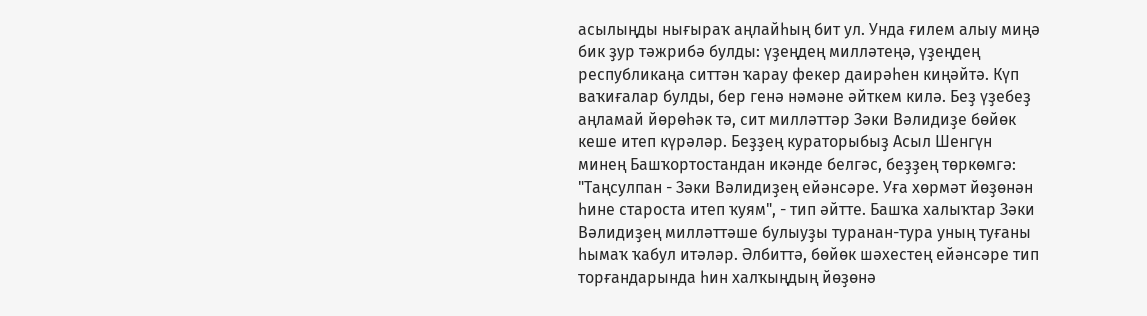асылыңды нығыраҡ аңлайһың бит ул. Унда ғилем алыу миңә бик ҙур тәжрибә булды: үҙеңдең милләтеңә, үҙеңдең республикаңа ситтән ҡарау фекер даирәһен киңәйтә. Күп ваҡиғалар булды, бер генә нәмәне әйткем килә. Беҙ үҙебеҙ аңламай йөрөһәк тә, сит милләттәр Зәки Вәлидиҙе бөйөк кеше итеп күрәләр. Беҙҙең кураторыбыҙ Асыл Шенгүн минең Башҡортостандан икәнде белгәс, беҙҙең төркөмгә: "Таңсулпан - Зәки Вәлидиҙең ейәнсәре. Уға хөрмәт йөҙөнән һине староста итеп ҡуям", - тип әйтте. Башҡа халыҡтар Зәки Вәлидиҙең милләттәше булыуҙы туранан-тура уның туғаны һымаҡ ҡабул итәләр. Әлбиттә, бөйөк шәхестең ейәнсәре тип торғандарында һин халҡыңдың йөҙөнә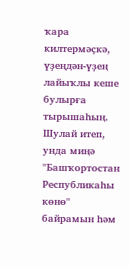ҡара килтермәҫкә, үҙеңдән-үҙең лайыҡлы кеше булырға тырышаһың. Шулай итеп, унда миңә "Башҡортостан Республикаһы көнө" байрамын һәм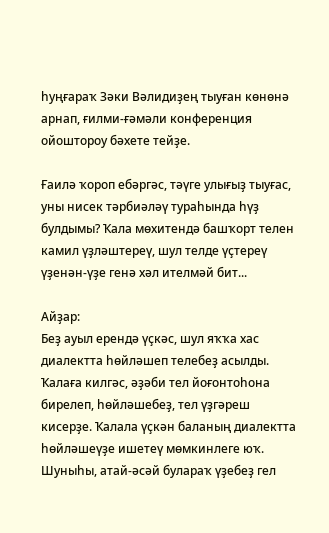һуңғараҡ Зәки Вәлидиҙең тыуған көнөнә арнап, ғилми-ғәмәли конференция ойоштороу бәхете тейҙе.

Ғаилә ҡороп ебәргәс, тәүге улығыҙ тыуғас, уны нисек тәрбиәләү тураһында һүҙ булдымы? Ҡала мөхитендә башҡорт телен камил үҙләштереү, шул телде үҫтереү үҙенән-үҙе генә хәл ителмәй бит...

Айҙар:
Беҙ ауыл ерендә үҫкәс, шул яҡҡа хас диалектта һөйләшеп телебеҙ асылды. Ҡалаға килгәс, әҙәби тел йоғонтоһона бирелеп, һөйләшебеҙ, тел үҙгәреш кисерҙе. Ҡалала үҫкән баланың диалектта һөйләшеүҙе ишетеү мөмкинлеге юҡ. Шуныһы, атай-әсәй булараҡ үҙебеҙ гел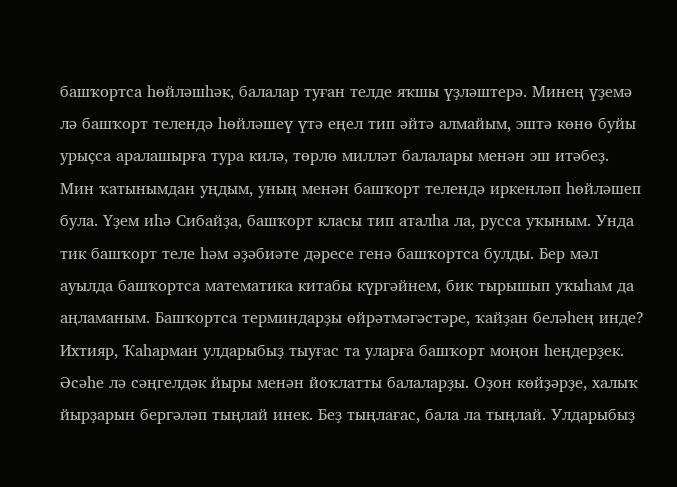башҡортса һөйләшһәк, балалар туған телде яҡшы үҙләштерә. Минең үҙемә лә башҡорт телендә һөйләшеү үтә еңел тип әйтә алмайым, эштә көнө буйы урыҫса аралашырға тура килә, төрлө милләт балалары менән эш итәбеҙ. Мин ҡатынымдан уңдым, уның менән башҡорт телендә иркенләп һөйләшеп була. Үҙем иһә Сибайҙа, башҡорт класы тип аталһа ла, русса уҡыным. Унда тик башҡорт теле һәм әҙәбиәте дәресе генә башҡортса булды. Бер мәл ауылда башҡортса математика китабы күргәйнем, бик тырышып уҡыһам да аңламаным. Башҡортса терминдарҙы өйрәтмәгәстәре, ҡайҙан беләһең инде? Ихтияр, Ҡаһарман улдарыбыҙ тыуғас та уларға башҡорт моңон һеңдерҙек. Әсәһе лә сәңгелдәк йыры менән йоҡлатты балаларҙы. Оҙон көйҙәрҙе, халыҡ йырҙарын бергәләп тыңлай инек. Беҙ тыңлағас, бала ла тыңлай. Улдарыбыҙ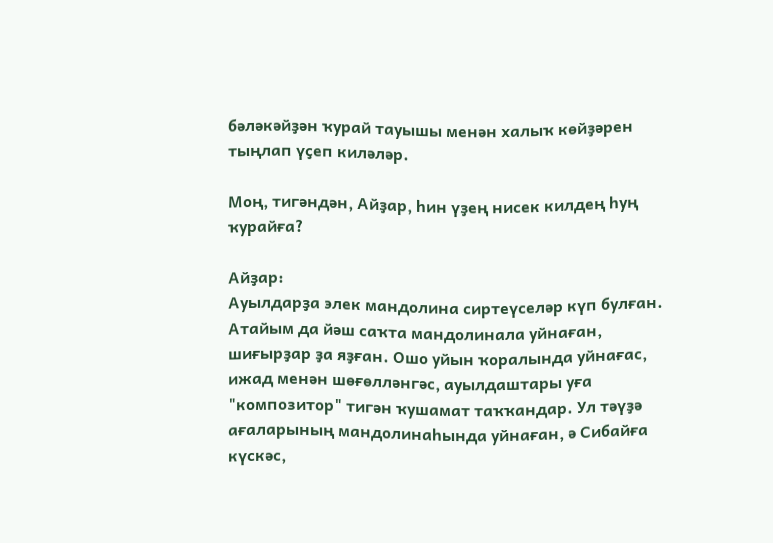бәләкәйҙән ҡурай тауышы менән халыҡ көйҙәрен тыңлап үҫеп киләләр.

Моң, тигәндән, Айҙар, һин үҙең нисек килдең һуң ҡурайға?

Айҙар:
Ауылдарҙа элек мандолина сиртеүселәр күп булған. Атайым да йәш саҡта мандолинала уйнаған, шиғырҙар ҙа яҙған. Ошо уйын ҡоралында уйнағас, ижад менән шөғөлләнгәс, ауылдаштары уға "композитор" тигән ҡушамат таҡҡандар. Ул тәүҙә ағаларының мандолинаһында уйнаған, ә Сибайға күскәс,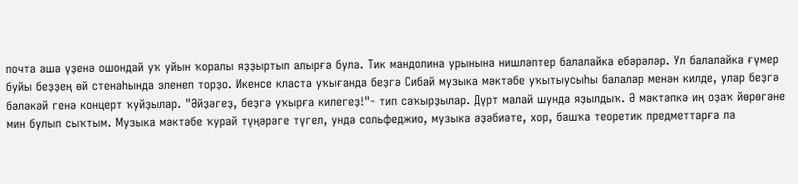почта аша үҙенә ошондай уҡ уйын ҡоралы яҙҙыртып алырға була. Тик мандолина урынына нишләптер балалайка ебәрәләр. Ул балалайка ғүмер буйы беҙҙең өй стенаһында эленеп торҙо. Икенсе класта уҡығанда беҙгә Сибай музыка мәктәбе уҡытыусыһы балалар менән килде, улар беҙгә бәләкәй генә концерт ҡуйҙылар. "Әйҙәгеҙ, беҙгә уҡырға килегеҙ!"- тип саҡырҙылар. Дүрт малай шунда яҙылдыҡ. Ә мәктәпкә иң оҙаҡ йөрөгәне мин булып сыҡтым. Музыка мәктәбе ҡурай түңәрәге түгел, унда сольфеджио, музыка әҙәбиәте, хор, башҡа теоретик предметтарға ла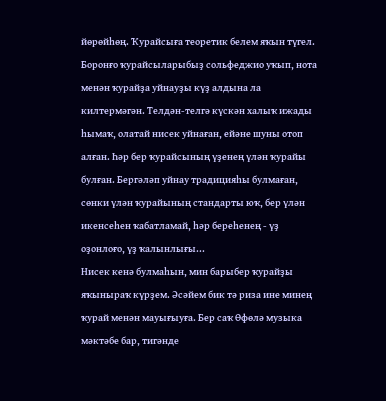йөрөйһөң. Ҡурайсыға теоретик белем яҡын түгел. Боронғо ҡурайсыларыбыҙ сольфеджио уҡып, нота менән ҡурайҙа уйнауҙы күҙ алдына ла килтермәгән. Телдән-телгә күскән халыҡ ижады һымаҡ, олатай нисек уйнаған, ейәне шуны отоп алған. Һәр бер ҡурайсының үҙенең үлән ҡурайы булған. Бергәләп уйнау традицияһы булмаған, сөнки үлән ҡурайының стандарты юҡ, бер үлән икенсеһен ҡабатламай, һәр береһенең - үҙ оҙонлоғо, үҙ ҡалынлығы...
Нисек кенә булмаһын, мин барыбер ҡурайҙы яҡыныраҡ күрҙем. Әсәйем бик тә риза ине минең ҡурай менән мауығыуға. Бер саҡ Өфөлә музыка мәктәбе бар, тигәнде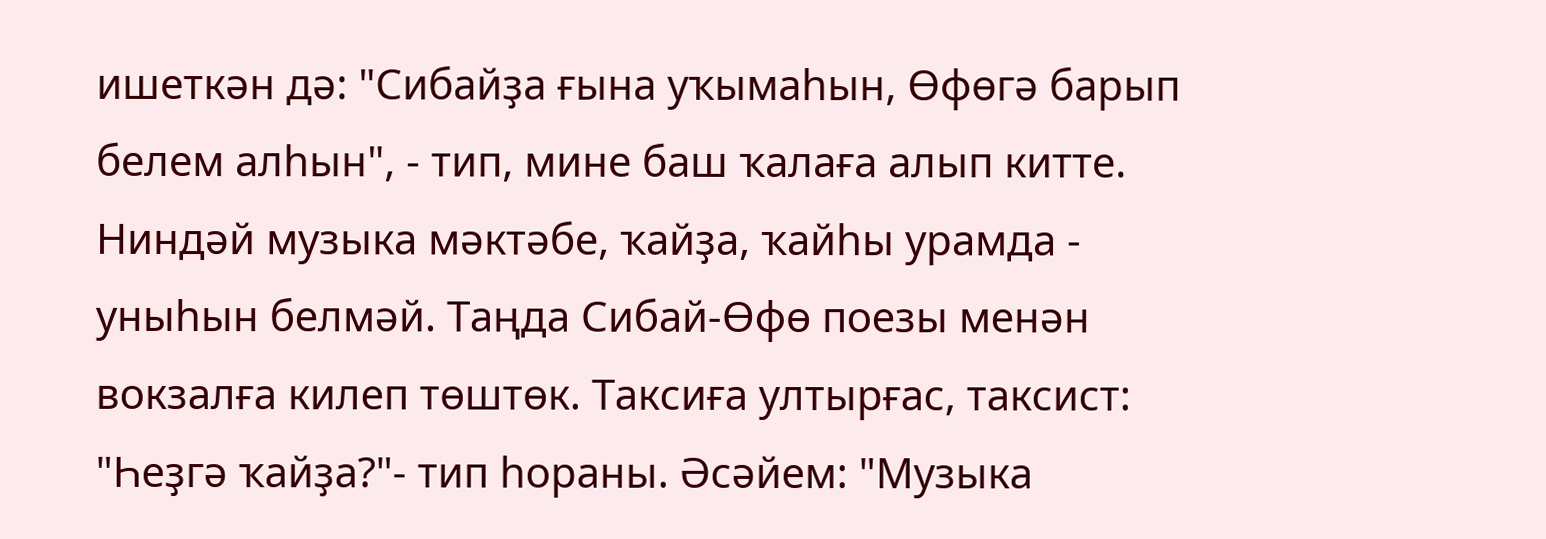ишеткән дә: "Сибайҙа ғына уҡымаһын, Өфөгә барып белем алһын", - тип, мине баш ҡалаға алып китте. Ниндәй музыка мәктәбе, ҡайҙа, ҡайһы урамда - уныһын белмәй. Таңда Сибай-Өфө поезы менән вокзалға килеп төштөк. Таксиға ултырғас, таксист: "Һеҙгә ҡайҙа?"- тип һораны. Әсәйем: "Музыка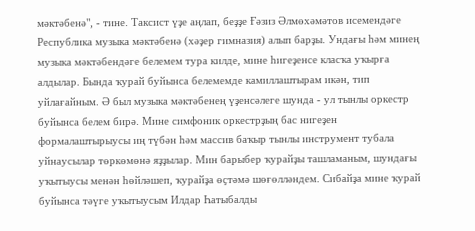мәктәбенә", - тине. Таксист үҙе аңлап, беҙҙе Ғәзиз Әлмөхәмәтов исемендәге Республика музыка мәктәбенә (хәҙер гимназия) алып барҙы. Ундағы һәм минең музыка мәктәбендәге белемем тура килде, мине һигеҙенсе класҡа уҡырға алдылар. Бында ҡурай буйынса белемемде камиллаштырам икән, тип уйлағайным. Ә был музыка мәктәбенең үҙенсәлеге шунда - ул тынлы оркестр буйынса белем бирә. Мине симфоник оркестрҙың бас нигеҙен формалаштырыусы иң түбән һәм массив баҡыр тынлы инструмент тубала уйнаусылар төркөмөнә яҙҙылар. Мин барыбер ҡурайҙы ташламаным, шундағы уҡытыусы менән һөйләшеп, ҡурайҙа өҫтәмә шөғөлләндем. Сибайҙа мине ҡурай буйынса тәүге уҡытыусым Илдар Һатыбалды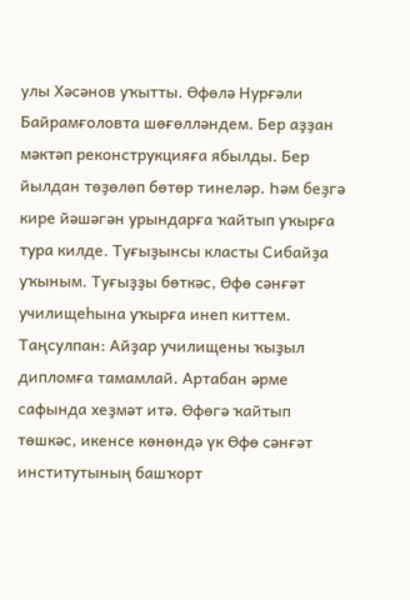улы Хәсәнов уҡытты. Өфөлә Нурғәли Байрамғоловта шөғөлләндем. Бер аҙҙан мәктәп реконструкцияға ябылды. Бер йылдан төҙөлөп бөтөр тинеләр. Һәм беҙгә кире йәшәгән урындарға ҡайтып уҡырға тура килде. Туғыҙынсы класты Сибайҙа уҡыным. Туғыҙҙы бөткәс, Өфө сәнғәт училищеһына уҡырға инеп киттем.
Таңсулпан: Айҙар училищены ҡыҙыл дипломға тамамлай. Артабан әрме сафында хеҙмәт итә. Өфөгә ҡайтып төшкәс, икенсе көнөндә үк Өфө сәнғәт институтының башҡорт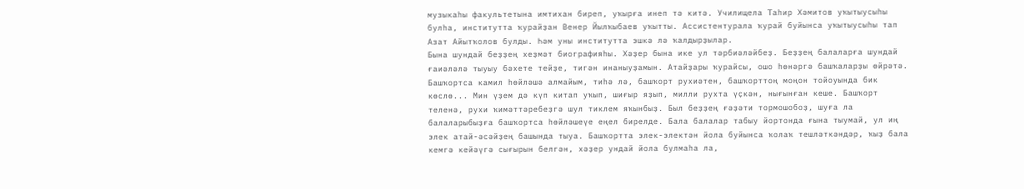музыкаһы факультетына имтихан биреп, уҡырға инеп тә китә. Училищела Таһир Хәмитов уҡытыусыһы булһа, институтта ҡурайҙан Венер Йылҡыбаев уҡытты. Ассистентурала ҡурай буйынса уҡытыусыһы тап Азат Айытҡолов булды. Һәм уны институтта эшкә лә ҡалдырҙылар.
Бына шундай беҙҙең хеҙмәт биографияһы. Хәҙер бына ике ул тәрбиәләйбеҙ. Беҙҙең балаларға шундай ғаиәләлә тыуыу бәхете тейҙе, тигән инаныуҙамын. Атайҙары ҡурайсы, ошо һөнәргә башҡаларҙы өйрәтә. Башҡортса камил һөйләшә алмайым, тиһә лә, башҡорт рухиәтен, башҡорттоң моңон тойоуында бик көслө... Мин үҙем дә күп китап уҡып, шиғыр яҙып, милли рухта үҫкән, нығынған кеше. Башҡорт теленә, рухи ҡимәттәребеҙгә шул тиклем яҡынбыҙ. Был беҙҙең ғәҙәти тормошобоҙ, шуға ла балаларыбыҙға башҡортса һөйләшеүе еңел бирелде. Бала балалар табыу йортонда ғына тыумай, ул иң элек атай-әсәйҙең башында тыуа. Башҡортта элек-электән йола буйынса ҡолаҡ тешләткәндәр, ҡыҙ бала кемгә кейәүгә сығырын белгән, хәҙер ундай йола булмаһа ла,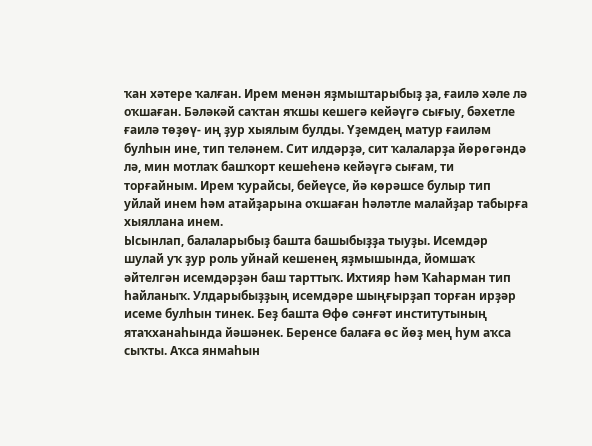ҡан хәтере ҡалған. Ирем менән яҙмыштарыбыҙ ҙа, ғаилә хәле лә оҡшаған. Бәләкәй саҡтан яҡшы кешегә кейәүгә сығыу, бәхетле ғаилә төҙөү- иң ҙур хыялым булды. Үҙемдең матур ғаиләм булһын ине, тип теләнем. Сит илдәрҙә, сит ҡалаларҙа йөрөгәндә лә, мин мотлаҡ башҡорт кешеһенә кейәүгә сығам, ти торғайным. Ирем ҡурайсы, бейеүсе, йә көрәшсе булыр тип уйлай инем һәм атайҙарына оҡшаған һәләтле малайҙар табырға хыяллана инем.
Ысынлап, балаларыбыҙ башта башыбыҙҙа тыуҙы. Исемдәр шулай уҡ ҙур роль уйнай кешенең яҙмышында, йомшаҡ әйтелгән исемдәрҙән баш тарттыҡ. Ихтияр һәм Ҡаһарман тип һайланыҡ. Улдарыбыҙҙың исемдәре шыңғырҙап торған ирҙәр исеме булһын тинек. Беҙ башта Өфө сәнғәт институтының ятаҡханаһында йәшәнек. Беренсе балаға өс йөҙ мең һум аҡса сыҡты. Аҡса янмаһын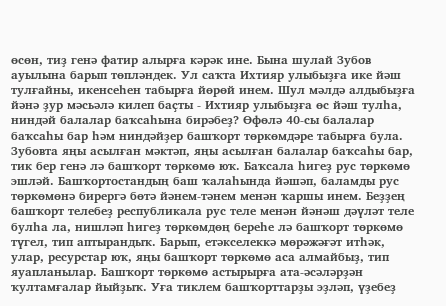өсөн, тиҙ генә фатир алырға кәрәк ине. Бына шулай Зубов ауылына барып төпләндек. Ул саҡта Ихтияр улыбыҙға ике йәш тулғайны, икенсеһен табырға йөрөй инем. Шул мәлдә алдыбыҙға йәнә ҙур мәсьәлә килеп баҫты - Ихтияр улыбыҙға өс йәш тулһа, ниндәй балалар баҡсаһына бирәбеҙ? Өфөлә 40-сы балалар баҡсаһы бар һәм ниндәйҙер башҡорт төркөмдәре табырға була. Зубовта яңы асылған мәктәп, яңы асылған балалар баҡсаһы бар, тик бер генә лә башҡорт төркөмө юҡ. Баҡсала һигеҙ рус төркөмө эшләй. Башҡортостандың баш ҡалаһында йәшәп, баламды рус төркөмөнә бирергә бөтә йәнем-тәнем менән ҡаршы инем. Беҙҙең башҡорт телебеҙ республикала рус теле менән йәнәш дәүләт теле булһа ла, нишләп һигеҙ төркөмдөң береһе лә башҡорт төркөмө түгел, тип аптырандыҡ. Барып, етәкселеккә мөрәжәғәт итһәк, улар, ресурстар юҡ, яңы башҡорт төркөмө аса алмайбыҙ, тип яуапланылар. Башҡорт төркөмө астырырға ата-әсәләрҙән ҡултамғалар йыйҙыҡ. Уға тиклем башҡорттарҙы эҙләп, үҙебеҙ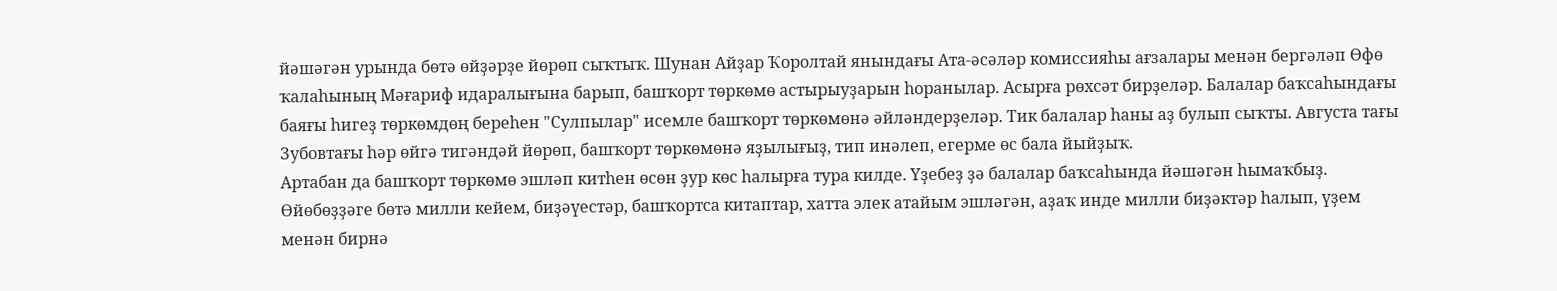йәшәгән урында бөтә өйҙәрҙе йөрөп сыҡтыҡ. Шунан Айҙар Ҡоролтай янындағы Ата-әсәләр комиссияһы ағзалары менән бергәләп Өфө ҡалаһының Мәғариф идаралығына барып, башҡорт төркөмө астырыуҙарын һоранылар. Асырға рөхсәт бирҙеләр. Балалар баҡсаһындағы баяғы һигеҙ төркөмдөң береһен "Сулпылар" исемле башҡорт төркөмөнә әйләндерҙеләр. Тик балалар һаны аҙ булып сыҡты. Августа тағы Зубовтағы һәр өйгә тигәндәй йөрөп, башҡорт төркөмөнә яҙылығыҙ, тип инәлеп, егерме өс бала йыйҙыҡ.
Артабан да башҡорт төркөмө эшләп китһен өсөн ҙур көс һалырға тура килде. Үҙебеҙ ҙә балалар баҡсаһында йәшәгән һымаҡбыҙ. Өйөбөҙҙәге бөтә милли кейем, биҙәүестәр, башҡортса китаптар, хатта элек атайым эшләгән, аҙаҡ инде милли биҙәктәр һалып, үҙем менән бирнә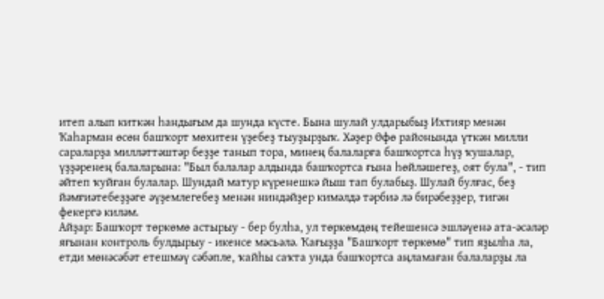итеп алып киткән һандығым да шунда күсте. Бына шулай улдарыбыҙ Ихтияр менән Ҡаһарман өсөн башҡорт мөхитен үҙебеҙ тыуҙырҙыҡ. Хәҙер Өфө районында үткән милли сараларҙа милләттәштәр беҙҙе танып тора, минең балаларға башҡортса һүҙ ҡушалар, үҙҙәренең балаларына: "Был балалар алдында башҡортса ғына һөйләшегеҙ, оят була", - тип әйтеп ҡуйған булалар. Шундай матур күренешкә йыш тап булабыҙ. Шулай булғас, беҙ йәмғиәтебеҙҙәге әүҙемлегебеҙ менән ниндәйҙер кимәлдә тәрбиә лә бирәбеҙҙер, тигән фекергә киләм.
Айҙар: Башҡорт төркөмө астырыу - бер булһа, ул төркөмдөң тейешенсә эшләүенә ата-әсәләр яғынан контроль булдырыу - икенсе мәсьәлә. Ҡағыҙҙа "Башҡорт төркөмө" тип яҙылһа ла, етди мөнәсәбәт етешмәү сәбәпле, ҡайһы саҡта унда башҡортса аңламаған балаларҙы ла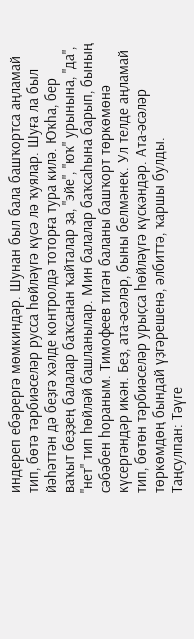индереп ебәрергә мөмкиндәр. Шунан был бала башҡортса аңламай тип, бөтә тәрбиәселәр русса һөйләүгә күсә лә ҡуялар. Шуға ла был йәһәттән дә беҙгә хәлде контролдә тоторға тура килә. Юҡһа, бер ваҡыт беҙҙең балалар баҡсанан ҡайталар ҙа, "эйе", "юҡ" урынына, "да", "нет" тип һөйләй башланылар. Мин балалар баҡсаһына барып, бының сәбәбен һораным. Тимофеев тигән баланы башҡорт төркөмөнә күсергәндәр икән. Беҙ, ата-әсәләр, быны белмәнек. Ул телде аңламай тип, бөтөн тәрбиәселәр урыҫса һөйләүгә күскәндәр. Ата-әсәләр төркөмдөң бындай үҙгәрешенә, әлбиттә, ҡаршы булды.
Таңсулпан: Тәүге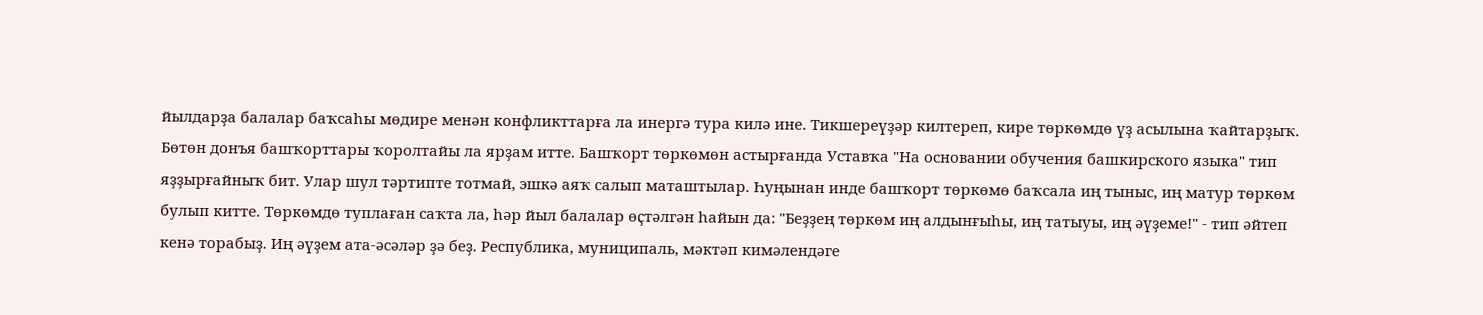йылдарҙа балалар баҡсаһы мөдире менән конфликттарға ла инергә тура килә ине. Тикшереүҙәр килтереп, кире төркөмдө үҙ асылына ҡайтарҙыҡ. Бөтөн донъя башҡорттары ҡоролтайы ла ярҙам итте. Башҡорт төркөмөн астырғанда Уставҡа "На основании обучения башкирского языка" тип яҙҙырғайныҡ бит. Улар шул тәртипте тотмай, эшкә аяҡ салып маташтылар. Һуңынан инде башҡорт төркөмө баҡсала иң тыныс, иң матур төркөм булып китте. Төркөмдө туплаған саҡта ла, һәр йыл балалар өҫтәлгән һайын да: "Беҙҙең төркөм иң алдынғыһы, иң татыуы, иң әүҙеме!" - тип әйтеп кенә торабыҙ. Иң әүҙем ата-әсәләр ҙә беҙ. Республика, муниципаль, мәктәп кимәлендәге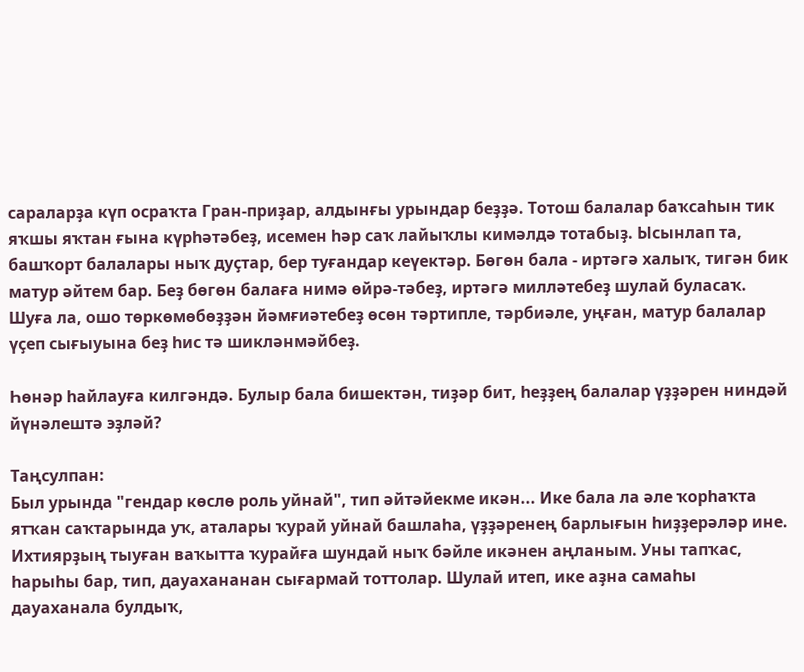сараларҙа күп осраҡта Гран-приҙар, алдынғы урындар беҙҙә. Тотош балалар баҡсаһын тик яҡшы яҡтан ғына күрһәтәбеҙ, исемен һәр саҡ лайыҡлы кимәлдә тотабыҙ. Ысынлап та, башҡорт балалары ныҡ дуҫтар, бер туғандар кеүектәр. Бөгөн бала - иртәгә халыҡ, тигән бик матур әйтем бар. Беҙ бөгөн балаға нимә өйрә-тәбеҙ, иртәгә милләтебеҙ шулай буласаҡ. Шуға ла, ошо төркөмөбөҙҙән йәмғиәтебеҙ өсөн тәртипле, тәрбиәле, уңған, матур балалар үҫеп сығыуына беҙ һис тә шикләнмәйбеҙ.

Һөнәр һайлауға килгәндә. Булыр бала бишектән, тиҙәр бит, һеҙҙең балалар үҙҙәрен ниндәй йүнәлештә эҙләй?

Таңсулпан:
Был урында "гендар көслө роль уйнай", тип әйтәйекме икән... Ике бала ла әле ҡорһаҡта ятҡан саҡтарында уҡ, аталары ҡурай уйнай башлаһа, үҙҙәренең барлығын һиҙҙерәләр ине. Ихтиярҙың тыуған ваҡытта ҡурайға шундай ныҡ бәйле икәнен аңланым. Уны тапҡас, һарыһы бар, тип, дауахананан сығармай тоттолар. Шулай итеп, ике аҙна самаһы дауаханала булдыҡ,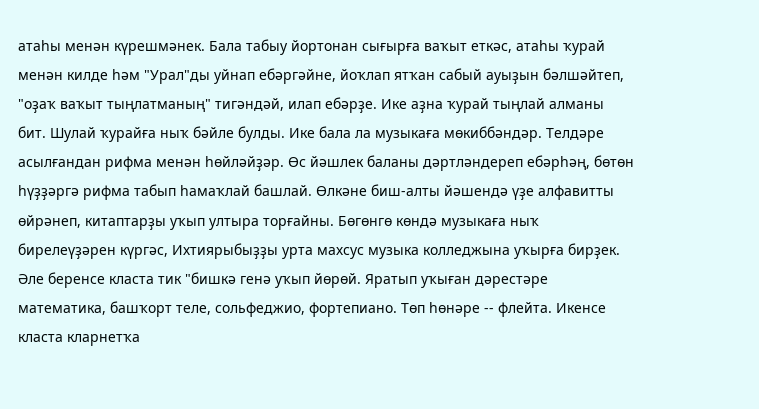атаһы менән күрешмәнек. Бала табыу йортонан сығырға ваҡыт еткәс, атаһы ҡурай менән килде һәм "Урал"ды уйнап ебәргәйне, йоҡлап ятҡан сабый ауыҙын бәлшәйтеп, "оҙаҡ ваҡыт тыңлатманың" тигәндәй, илап ебәрҙе. Ике аҙна ҡурай тыңлай алманы бит. Шулай ҡурайға ныҡ бәйле булды. Ике бала ла музыкаға мөкиббәндәр. Телдәре асылғандан рифма менән һөйләйҙәр. Өс йәшлек баланы дәртләндереп ебәрһәң, бөтөн һүҙҙәргә рифма табып һамаҡлай башлай. Өлкәне биш-алты йәшендә үҙе алфавитты өйрәнеп, китаптарҙы уҡып ултыра торғайны. Бөгөнгө көндә музыкаға ныҡ бирелеүҙәрен күргәс, Ихтиярыбыҙҙы урта махсус музыка колледжына уҡырға бирҙек. Әле беренсе класта тик "бишкә генә уҡып йөрөй. Яратып уҡыған дәрестәре математика, башҡорт теле, сольфеджио, фортепиано. Төп һөнәре -- флейта. Икенсе класта кларнетҡа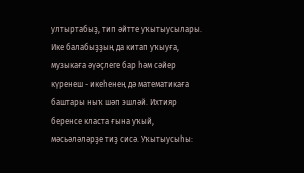ултыртабыҙ, тип әйтте уҡытыусылары. Ике балабыҙҙың да китап уҡыуға, музыкаға әүәҫлеге бар һәм сәйер күренеш - икеһенең дә математикаға баштары ныҡ шәп эшләй. Ихтияр беренсе класта ғына уҡый, мәсьәләләрҙе тиҙ сисә. Уҡытыусыһы: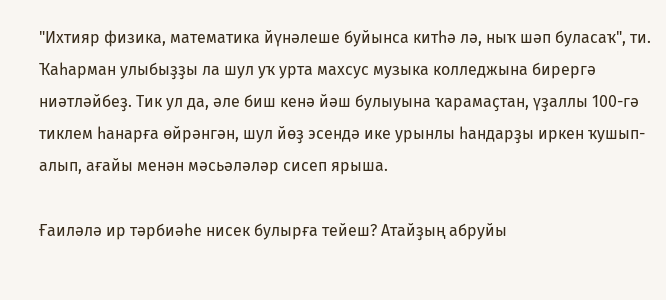"Ихтияр физика, математика йүнәлеше буйынса китһә лә, ныҡ шәп буласаҡ", ти. Ҡаһарман улыбыҙҙы ла шул уҡ урта махсус музыка колледжына бирергә ниәтләйбеҙ. Тик ул да, әле биш кенә йәш булыуына ҡарамаҫтан, үҙаллы 100-гә тиклем һанарға өйрәнгән, шул йөҙ эсендә ике урынлы һандарҙы иркен ҡушып-алып, ағайы менән мәсьәләләр сисеп ярыша.

Ғаиләлә ир тәрбиәһе нисек булырға тейеш? Атайҙың абруйы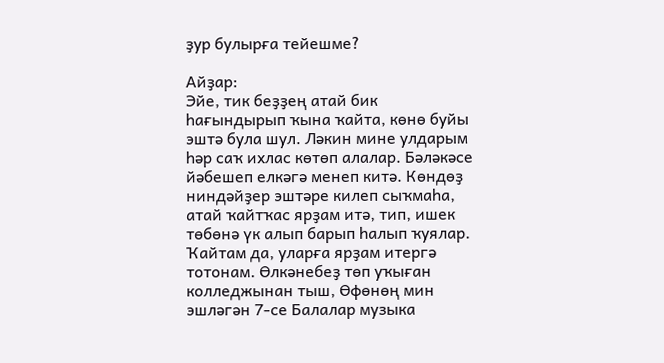ҙур булырға тейешме?

Айҙар:
Эйе, тик беҙҙең атай бик һағындырып ҡына ҡайта, көнө буйы эштә була шул. Ләкин мине улдарым һәр саҡ ихлас көтөп алалар. Бәләкәсе йәбешеп елкәгә менеп китә. Көндөҙ ниндәйҙер эштәре килеп сыҡмаһа, атай ҡайтҡас ярҙам итә, тип, ишек төбөнә үк алып барып һалып ҡуялар. Ҡайтам да, уларға ярҙам итергә тотонам. Өлкәнебеҙ төп уҡыған колледжынан тыш, Өфөнөң мин эшләгән 7-се Балалар музыка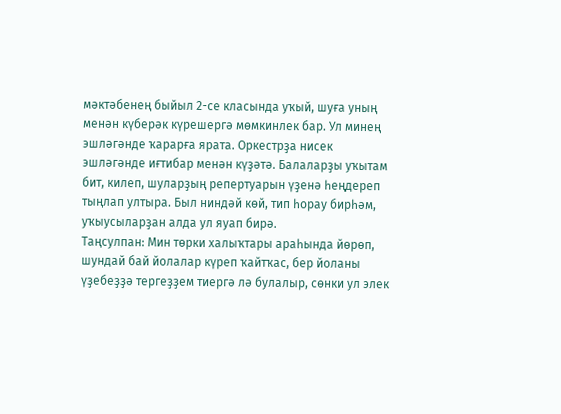мәктәбенең быйыл 2-се класында уҡый, шуға уның менән күберәк күрешергә мөмкинлек бар. Ул минең эшләгәнде ҡарарға ярата. Оркестрҙа нисек эшләгәнде иғтибар менән күҙәтә. Балаларҙы уҡытам бит, килеп, шуларҙың репертуарын үҙенә һеңдереп тыңлап ултыра. Был ниндәй көй, тип һорау бирһәм, уҡыусыларҙан алда ул яуап бирә.
Таңсулпан: Мин төрки халыҡтары араһында йөрөп, шундай бай йолалар күреп ҡайтҡас, бер йоланы үҙебеҙҙә тергеҙҙем тиергә лә булалыр, сөнки ул элек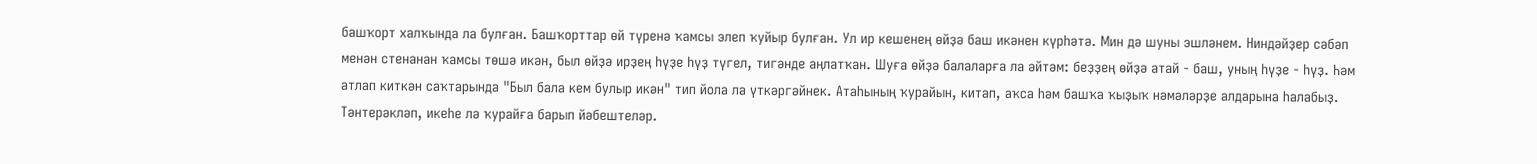башҡорт халҡында ла булған. Башҡорттар өй түренә ҡамсы элеп ҡуйыр булған. Ул ир кешенең өйҙә баш икәнен күрһәтә. Мин дә шуны эшләнем. Ниндәйҙер сәбәп менән стенанан ҡамсы төшә икән, был өйҙә ирҙең һүҙе һүҙ түгел, тигәнде аңлатҡан. Шуға өйҙә балаларға ла әйтәм: беҙҙең өйҙә атай - баш, уның һүҙе - һүҙ. Һәм атлап киткән саҡтарында "Был бала кем булыр икән" тип йола ла үткәргәйнек. Атаһының ҡурайын, китап, аҡса һәм башҡа ҡыҙыҡ нәмәләрҙе алдарына һалабыҙ. Тәнтерәкләп, икеһе лә ҡурайға барып йәбештеләр.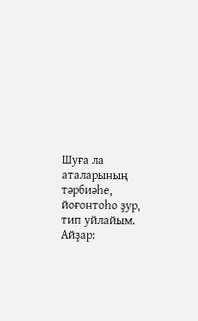Шуға ла аталарының тәрбиәһе, йоғонтоһо ҙур, тип уйлайым.
Айҙар: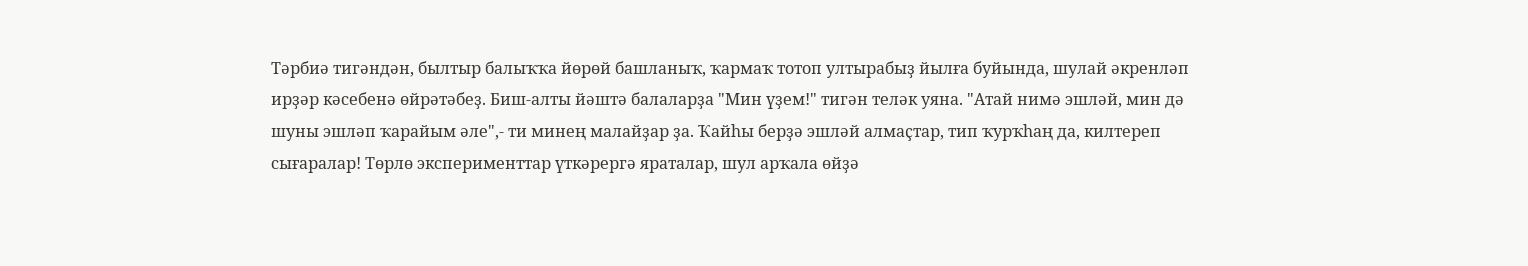Тәрбиә тигәндән, былтыр балыҡҡа йөрөй башланыҡ, ҡармаҡ тотоп ултырабыҙ йылға буйында, шулай әкренләп ирҙәр кәсебенә өйрәтәбеҙ. Биш-алты йәштә балаларҙа "Мин үҙем!" тигән теләк уяна. "Атай нимә эшләй, мин дә шуны эшләп ҡарайым әле",- ти минең малайҙар ҙа. Ҡайһы берҙә эшләй алмаҫтар, тип ҡурҡһаң да, килтереп сығаралар! Төрлө эксперименттар үткәрергә яраталар, шул арҡала өйҙә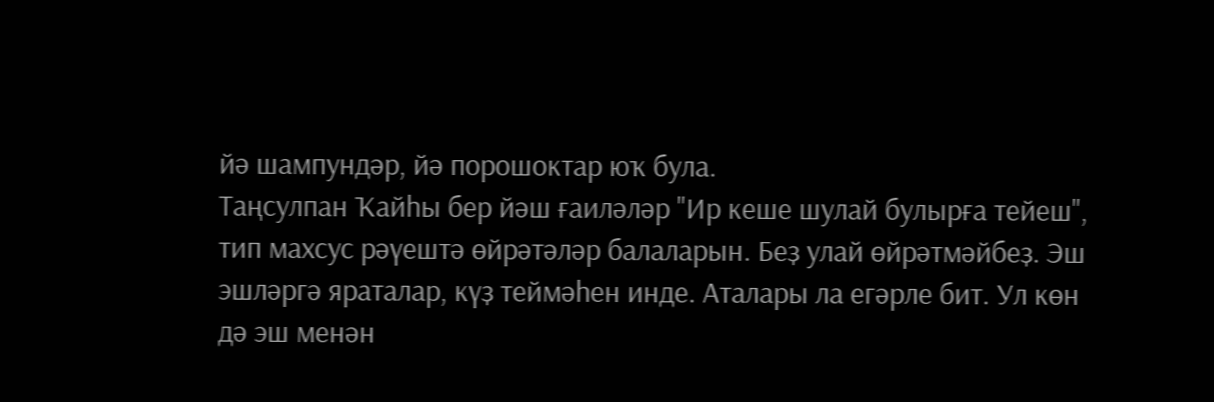йә шампундәр, йә порошоктар юҡ була.
Таңсулпан Ҡайһы бер йәш ғаиләләр "Ир кеше шулай булырға тейеш", тип махсус рәүештә өйрәтәләр балаларын. Беҙ улай өйрәтмәйбеҙ. Эш эшләргә яраталар, күҙ теймәһен инде. Аталары ла егәрле бит. Ул көн дә эш менән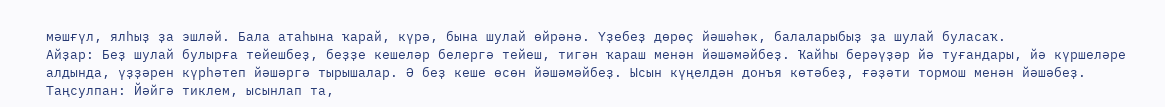мәшғүл, ялһыҙ ҙа эшләй. Бала атаһына ҡарай, күрә, бына шулай өйрәнә. Үҙебеҙ дөрөҫ йәшәһәк, балаларыбыҙ ҙа шулай буласаҡ.
Айҙар: Беҙ шулай булырға тейешбеҙ, беҙҙе кешеләр белергә тейеш, тигән ҡараш менән йәшәмәйбеҙ. Ҡайһы берәүҙәр йә туғандары, йә күршеләре алдында, үҙҙәрен күрһәтеп йәшәргә тырышалар. Ә беҙ кеше өсөн йәшәмәйбеҙ. Ысын күңелдән донъя көтәбеҙ, ғәҙәти тормош менән йәшәбеҙ.
Таңсулпан: Йәйгә тиклем, ысынлап та,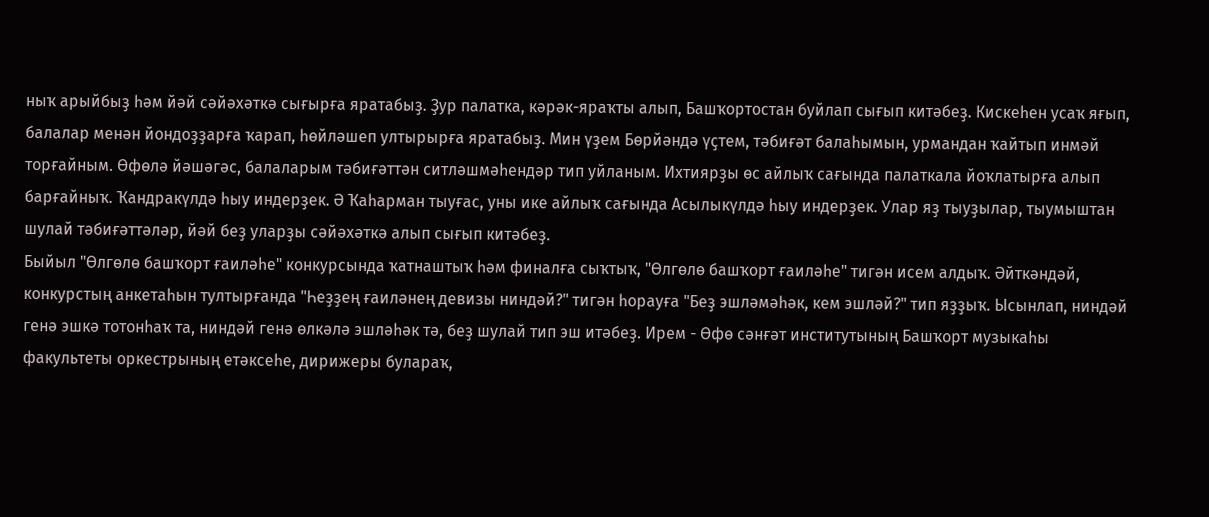ныҡ арыйбыҙ һәм йәй сәйәхәткә сығырға яратабыҙ. Ҙур палатка, кәрәк-яраҡты алып, Башҡортостан буйлап сығып китәбеҙ. Кискеһен усаҡ яғып, балалар менән йондоҙҙарға ҡарап, һөйләшеп ултырырға яратабыҙ. Мин үҙем Бөрйәндә үҫтем, тәбиғәт балаһымын, урмандан ҡайтып инмәй торғайным. Өфөлә йәшәгәс, балаларым тәбиғәттән ситләшмәһендәр тип уйланым. Ихтиярҙы өс айлыҡ сағында палаткала йоҡлатырға алып барғайныҡ. Ҡандракүлдә һыу индерҙек. Ә Ҡаһарман тыуғас, уны ике айлыҡ сағында Асылыкүлдә һыу индерҙек. Улар яҙ тыуҙылар, тыумыштан шулай тәбиғәттәләр, йәй беҙ уларҙы сәйәхәткә алып сығып китәбеҙ.
Быйыл "Өлгөлө башҡорт ғаиләһе" конкурсында ҡатнаштыҡ һәм финалға сыҡтыҡ, "Өлгөлө башҡорт ғаиләһе" тигән исем алдыҡ. Әйткәндәй, конкурстың анкетаһын тултырғанда "Һеҙҙең ғаиләнең девизы ниндәй?" тигән һорауға "Беҙ эшләмәһәк, кем эшләй?" тип яҙҙыҡ. Ысынлап, ниндәй генә эшкә тотонһаҡ та, ниндәй генә өлкәлә эшләһәк тә, беҙ шулай тип эш итәбеҙ. Ирем - Өфө сәнғәт институтының Башҡорт музыкаһы факультеты оркестрының етәксеһе, дирижеры булараҡ,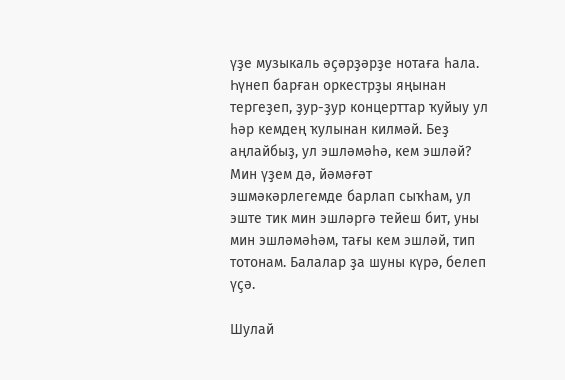үҙе музыкаль әҫәрҙәрҙе нотаға һала. Һүнеп барған оркестрҙы яңынан тергеҙеп, ҙур-ҙур концерттар ҡуйыу ул һәр кемдең ҡулынан килмәй. Беҙ аңлайбыҙ, ул эшләмәһә, кем эшләй? Мин үҙем дә, йәмәғәт эшмәкәрлегемде барлап сыҡһам, ул эште тик мин эшләргә тейеш бит, уны мин эшләмәһәм, тағы кем эшләй, тип тотонам. Балалар ҙа шуны күрә, белеп үҫә.

Шулай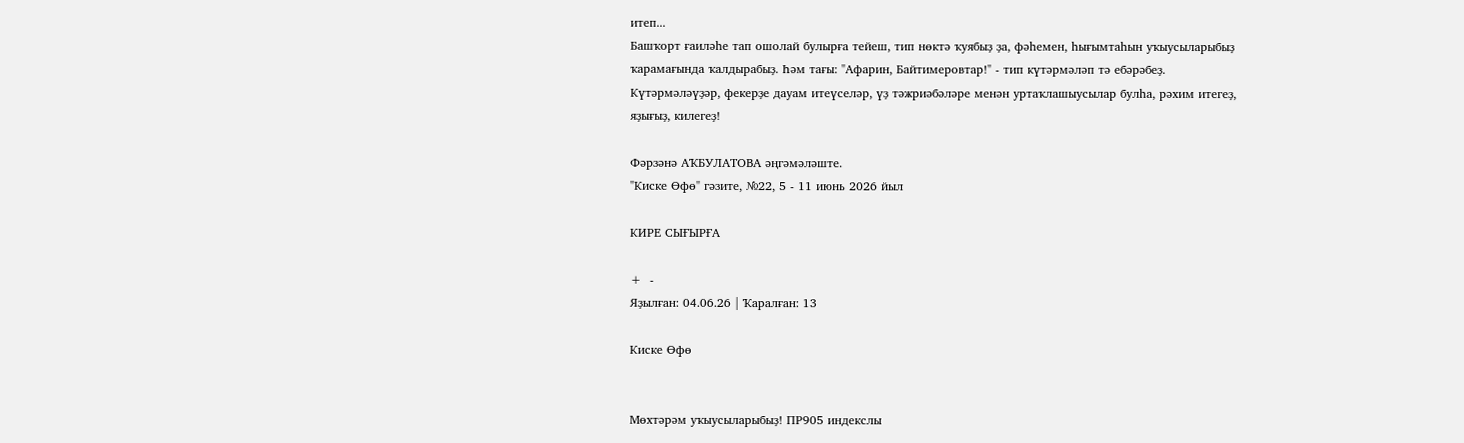итеп...
Башҡорт ғаиләһе тап ошолай булырға тейеш, тип нөктә ҡуябыҙ ҙа, фәһемен, һығымтаһын уҡыусыларыбыҙ ҡарамағында ҡалдырабыҙ. Һәм тағы: "Афарин, Байтимеровтар!" - тип күтәрмәләп тә ебәрәбеҙ. Күтәрмәләүҙәр, фекерҙе дауам итеүселәр, үҙ тәжриәбәләре менән уртаҡлашыусылар булһа, рәхим итегеҙ, яҙығыҙ, килегеҙ!

Фәрзәнә АҠБУЛАТОВА әңгәмәләште.
"Киске Өфө" гәзите, №22, 5 - 11 июнь 2026 йыл

КИРЕ СЫҒЫРҒА

+  -
Яҙылған: 04.06.26 | Ҡаралған: 13

Киске Өфө


Мөхтәрәм уҡыусыларыбыҙ! ПР905 индекслы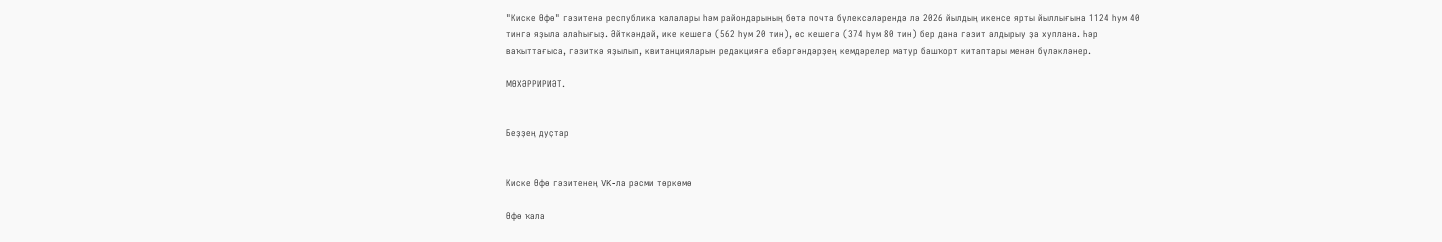"Киске Өфө" гәзитенә республика ҡалалары һәм райондарының бөтә почта бүлексәләрендә лә 2026 йылдың икенсе ярты йыллығына 1124 һум 40 тингә яҙыла алаһығыҙ. Әйткәндәй, ике кешегә (562 һум 20 тин), өс кешегә (374 һум 80 тин) бер дана гәзит алдырыу ҙа хуплана. Һәр ваҡыттағыса, гәзиткә яҙылып, квитанцияларын редакцияға ебәргәндәрҙең кемдәрелер матур башҡорт китаптары менән бүләкләнер.

МӨХӘРРИРИӘТ.


Беҙҙең дуҫтар


Киске Өфө гәзитенең VK-ла рәсми төркөмө

Өфө ҡала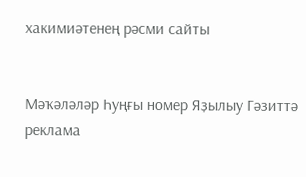хакимиәтенең рәсми сайты


Мәҡәләләр Һуңғы номер Яҙылыу Гәзиттә реклама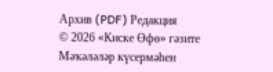Архив (PDF) Редакция
© 2026 «Киске Өфө» гәзите
Мәҡәләләр күсермәһен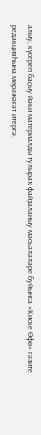алыу, күсереп баҫыу йәки материалды тулыраҡ файҙаланыу мәсьәләләре буйынса «Киске Өфө» гәзите редакцияһына мөрәжәғәт итергә.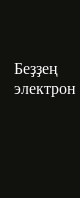Беҙҙең электрон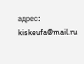адрес: kiskeufa@mail.ru